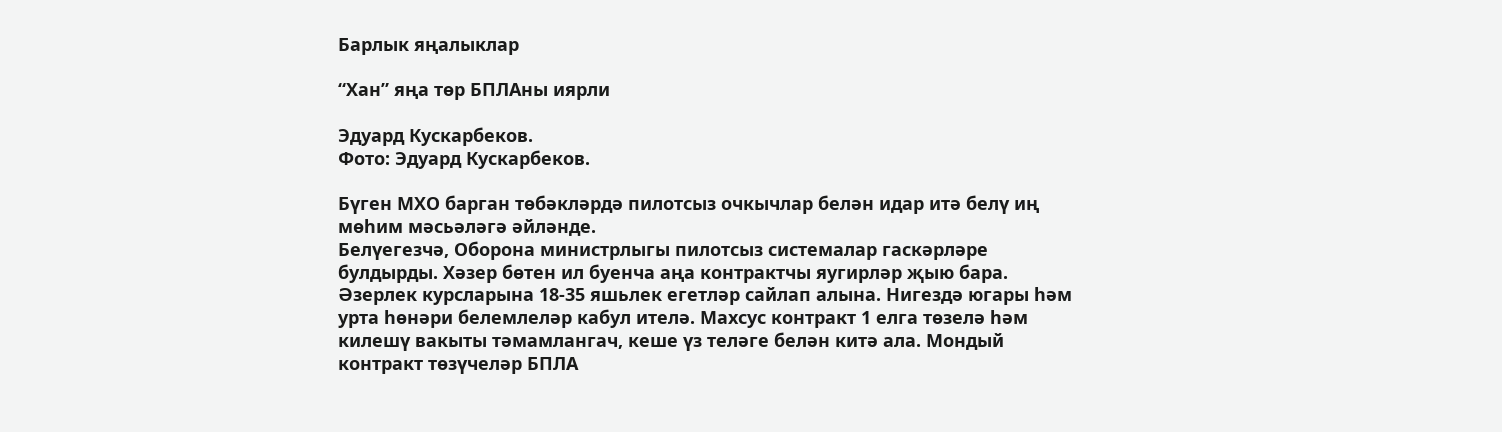Барлык яңалыклар

“Хан” яңа төр БПЛАны иярли

Эдуард Кускарбеков.
Фото: Эдуард Кускарбеков.

Бүген МХО барган төбәкләрдә пилотсыз очкычлар белән идар итә белү иң мөһим мәсьәләгә әйләнде.
Белүегезчә, Оборона министрлыгы пилотсыз системалар гаскәрләре булдырды. Хәзер бөтен ил буенча аңа контрактчы яугирләр җыю бара. Әзерлек курсларына 18-35 яшьлек егетләр сайлап алына. Нигездә югары һәм урта һөнәри белемлеләр кабул ителә. Махсус контракт 1 елга төзелә һәм килешү вакыты тәмамлангач, кеше үз теләге белән китә ала. Мондый контракт төзүчеләр БПЛА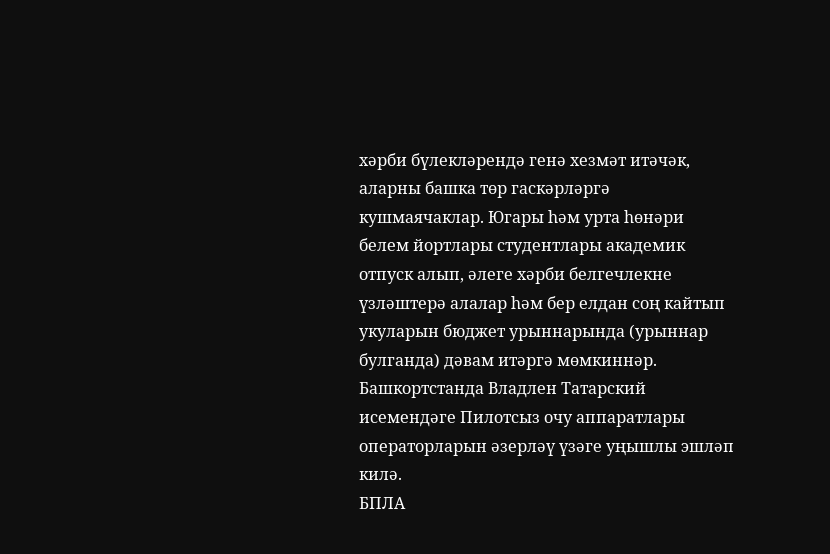хәрби бүлекләрендә генә хезмәт итәчәк, аларны башка төр гаскәрләргә кушмаячаклар. Югары һәм урта һөнәри белем йортлары студентлары академик отпуск алып, әлеге хәрби белгечлекне үзләштерә алалар һәм бер елдан соң кайтып укуларын бюджет урыннарында (урыннар булганда) дәвам итәргә мөмкиннәр. Башкортстанда Владлен Татарский исемендәге Пилотсыз очу аппаратлары операторларын әзерләү үзәге уңышлы эшләп килә.
БПЛА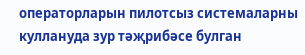операторларын пилотсыз системаларны куллануда зур тәҗрибәсе булган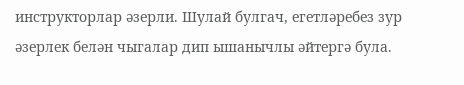инструкторлар әзерли. Шулай булгач, егетләребез зур әзерлек белән чыгалар дип ышанычлы әйтергә була.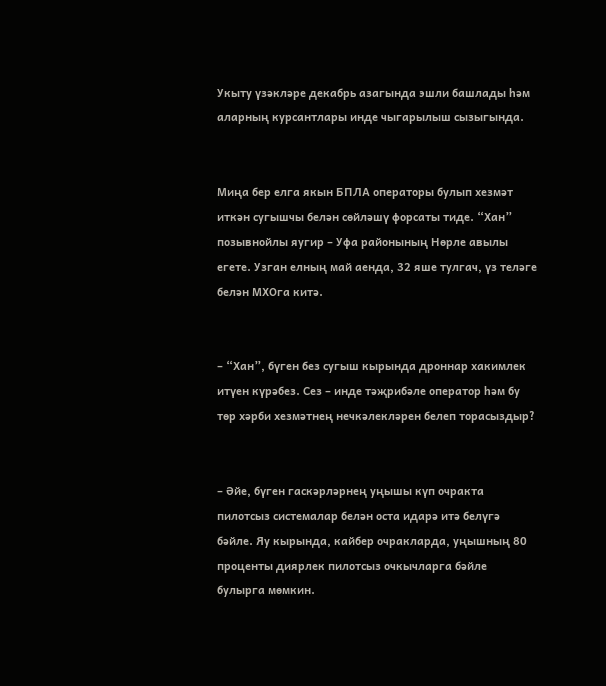Укыту үзәкләре декабрь азагында эшли башлады һәм аларның курсантлары инде чыгарылыш сызыгында.


Миңа бер елга якын БПЛА операторы булып хезмәт иткән сугышчы белән сөйләшү форсаты тиде. “Хан” позывнойлы яугир – Уфа районының Нөрле авылы егете. Узган елның май аенда, 32 яше тулгач, үз теләге белән МХОга китә.


– “Хан”, бүген без сугыш кырында дроннар хакимлек итүен күрәбез. Сез – инде тәҗрибәле оператор һәм бу төр хәрби хезмәтнең нечкәлекләрен белеп торасыздыр?


– Әйе, бүген гаскәрләрнең уңышы күп очракта пилотсыз системалар белән оста идарә итә белүгә бәйле. Яу кырында, кайбер очракларда, уңышның 80 проценты диярлек пилотсыз очкычларга бәйле булырга мөмкин.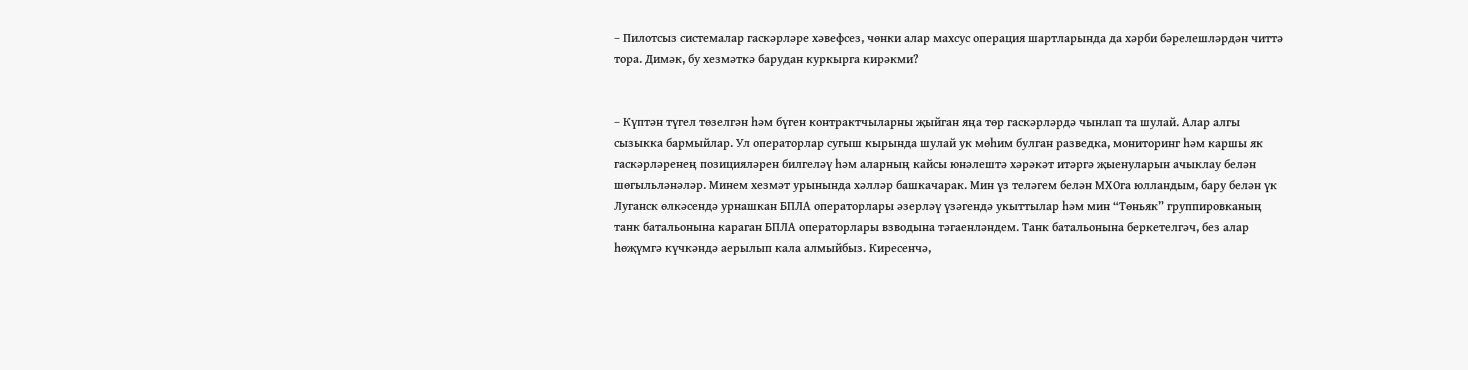– Пилотсыз системалар гаскәрләре хәвефсез, чөнки алар махсус операция шартларында да хәрби бәрелешләрдән читтә тора. Димәк, бу хезмәткә барудан куркырга кирәкми?


– Күптән түгел төзелгән һәм бүген контрактчыларны җыйган яңа төр гаскәрләрдә чынлап та шулай. Алар алгы сызыкка бармыйлар. Ул операторлар сугыш кырында шулай ук мөһим булган разведка, мониторинг һәм каршы як гаскәрләренең позицияләрен билгеләү һәм аларның кайсы юнәлештә хәрәкәт итәргә җыенуларын ачыклау белән шөгыльләнәләр. Минем хезмәт урынында хәлләр башкачарак. Мин үз теләгем белән МХОга юлландым, бару белән үк Луганск өлкәсендә урнашкан БПЛА операторлары әзерләү үзәгендә укыттылар һәм мин “Төньяк” группировканың танк батальонына караган БПЛА операторлары взводына тәгаенләндем. Танк батальонына беркетелгәч, без алар һөҗүмгә күчкәндә аерылып кала алмыйбыз. Киресенчә,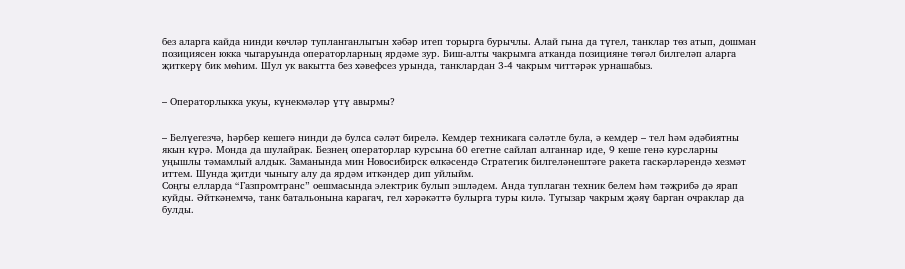без аларга кайда нинди көчләр тупланганлыгын хәбәр итеп торырга бурычлы. Алай гына да түгел, танклар төз атып, дошман позициясен юкка чыгаруында операторларның ярдәме зур. Биш-алты чакрымга атканда позицияне төгәл билгеләп аларга җиткерү бик мөһим. Шул ук вакытта без хәвефсез урында, танклардан 3-4 чакрым читтәрәк урнашабыз.


– Операторлыкка укуы, күнекмәләр үтү авырмы?


– Белүегезчә, һәрбер кешегә нинди дә булса сәләт бирелә. Кемдер техникага сәләтле була, ә кемдер – тел һәм әдәбиятны якын күрә. Монда да шулайрак. Безнең операторлар курсына 60 егетне сайлап алганнар иде, 9 кеше генә курсларны уңышлы тәмамлый алдык. Заманында мин Новосибирск өлкәсендә Стратегик билгеләнештәге ракета гаскәрләрендә хезмәт иттем. Шунда җитди чыныгу алу да ярдәм иткәндер дип уйлыйм.
Соңгы елларда “Газпромтранс” оешмасында электрик булып эшләдем. Анда туплаган техник белем һәм тәҗрибә дә ярап куйды. Әйткәнемчә, танк батальонына карагач, гел хәрәкәттә булырга туры килә. Тугызар чакрым җәяү барган очраклар да булды.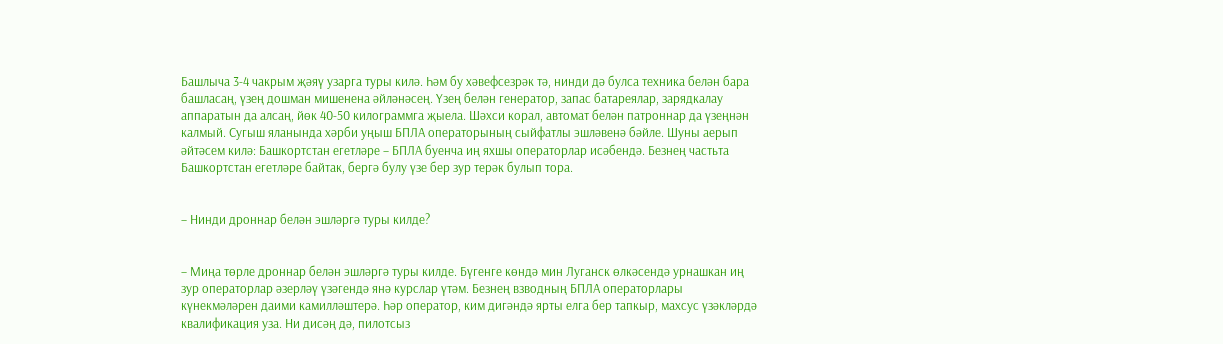Башлыча 3-4 чакрым җәяү узарга туры килә. Һәм бу хәвефсезрәк тә, нинди дә булса техника белән бара башласаң, үзең дошман мишенена әйләнәсең. Үзең белән генератор, запас батареялар, зарядкалау аппаратын да алсаң, йөк 40-50 килограммга җыела. Шәхси корал, автомат белән патроннар да үзеңнән калмый. Сугыш яланында хәрби уңыш БПЛА операторының сыйфатлы эшләвенә бәйле. Шуны аерып әйтәсем килә: Башкортстан егетләре – БПЛА буенча иң яхшы операторлар исәбендә. Безнең частьта Башкортстан егетләре байтак, бергә булу үзе бер зур терәк булып тора.


– Нинди дроннар белән эшләргә туры килде?


– Миңа төрле дроннар белән эшләргә туры килде. Бүгенге көндә мин Луганск өлкәсендә урнашкан иң зур операторлар әзерләү үзәгендә янә курслар үтәм. Безнең взводның БПЛА операторлары күнекмәләрен даими камилләштерә. Һәр оператор, ким дигәндә ярты елга бер тапкыр, махсус үзәкләрдә квалификация уза. Ни дисәң дә, пилотсыз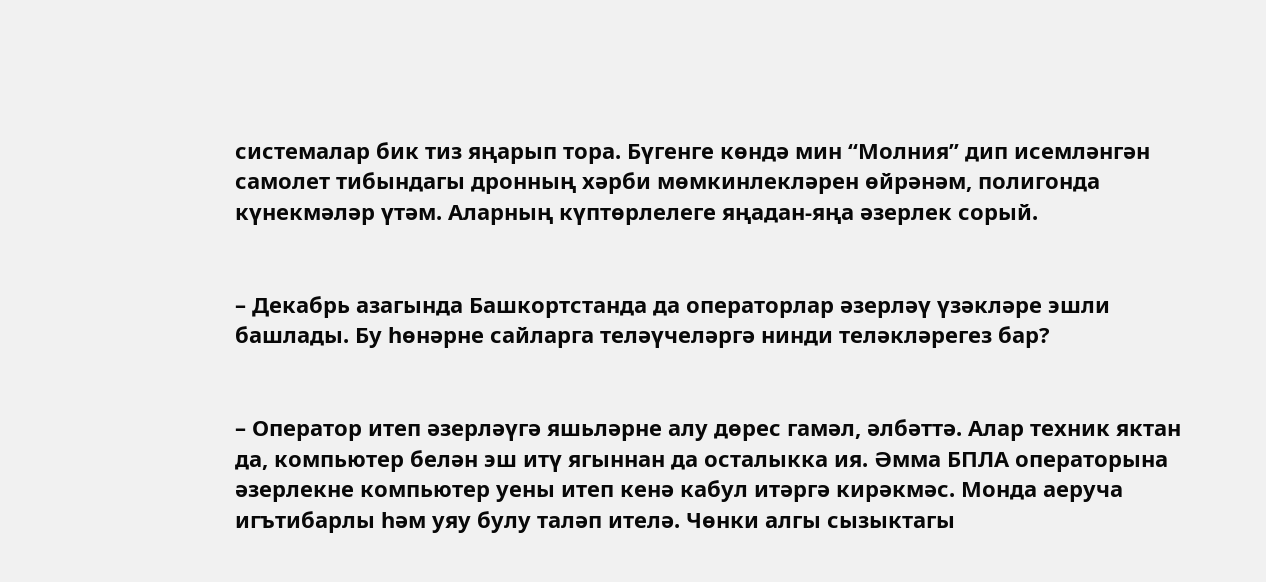системалар бик тиз яңарып тора. Бүгенге көндә мин “Молния” дип исемләнгән самолет тибындагы дронның хәрби мөмкинлекләрен өйрәнәм, полигонда күнекмәләр үтәм. Аларның күптөрлелеге яңадан-яңа әзерлек сорый.


– Декабрь азагында Башкортстанда да операторлар әзерләү үзәкләре эшли башлады. Бу һөнәрне сайларга теләүчеләргә нинди теләкләрегез бар?


– Оператор итеп әзерләүгә яшьләрне алу дөрес гамәл, әлбәттә. Алар техник яктан да, компьютер белән эш итү ягыннан да осталыкка ия. Әмма БПЛА операторына әзерлекне компьютер уены итеп кенә кабул итәргә кирәкмәс. Монда аеруча игътибарлы һәм уяу булу таләп ителә. Чөнки алгы сызыктагы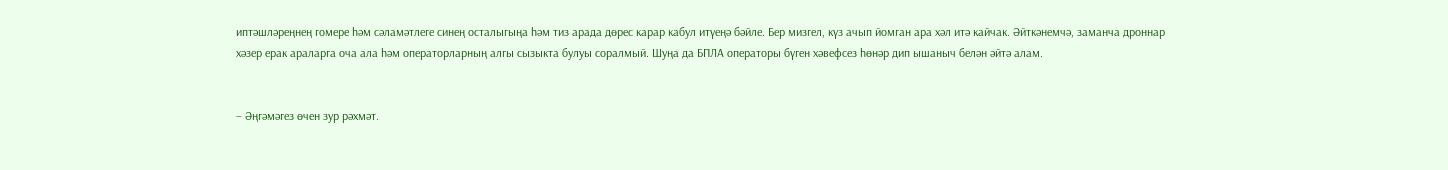иптәшләреңнең гомере һәм сәламәтлеге синең осталыгыңа һәм тиз арада дөрес карар кабул итүеңә бәйле. Бер мизгел, күз ачып йомган ара хәл итә кайчак. Әйткәнемчә, заманча дроннар хәзер ерак араларга оча ала һәм операторларның алгы сызыкта булуы соралмый. Шуңа да БПЛА операторы бүген хәвефсез һөнәр дип ышаныч белән әйтә алам.


– Әңгәмәгез өчен зур рәхмәт.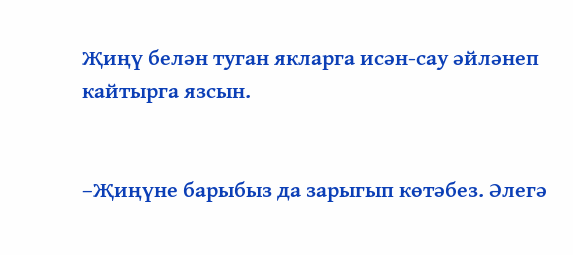Җиңү белән туган якларга исән-сау әйләнеп кайтырга язсын.


–Җиңүне барыбыз да зарыгып көтәбез. Әлегә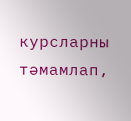курсларны тәмамлап,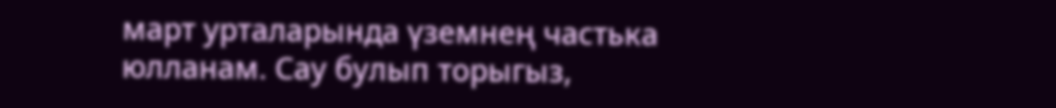март урталарында үземнең частька юлланам. Сау булып торыгыз,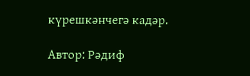күрешкәнчегә кадәр.

Автор: Рәдиф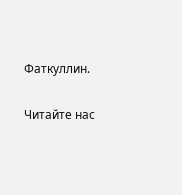Фаткуллин.

Читайте нас